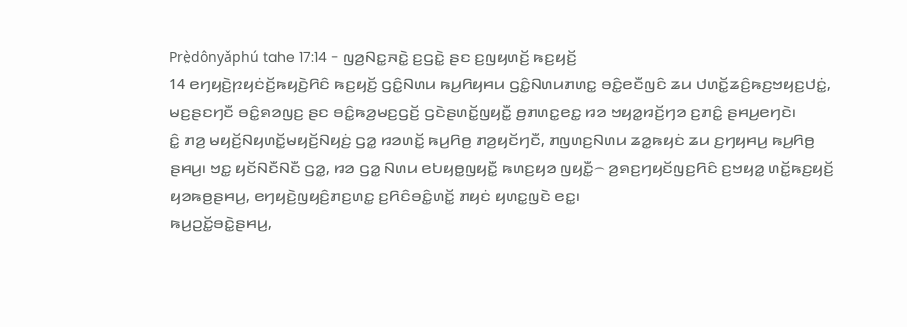Prè̤dônyǎphú tahe 17:14 - ꤜꤤ꤬ꤡꤢ꤭ꤏꤢꤧ꤭ ꤢ꤬ꤞꤢꤧ꤭ ꤔꤢ ꤢ꤬ꤜꤟꤛꤢꤩ꤬ ꤒꤢ꤬ꤟꤢꤩ꤬
14 ꤕꤚꤟꤢꤧ꤬ꤐꤟꤢꤦꤢꤩ꤬ꤒꤟꤢꤧ꤬ꤖꤢꤨ ꤒꤢ꤬ꤟꤢꤩ꤬ ꤞꤢꤨ꤭ꤡꤛꤣ ꤒꤣ꤬ꤖꤟꤌꤣ ꤞꤢꤨ꤭ꤡꤛꤣꤊꤛꤢ꤭ ꤋꤢꤨ꤭ꤕꤢꤪꤜꤢꤨ ꤘꤣ ꤓꤛꤢꤩ꤭ꤘꤢꤨ꤬ꤒꤢ꤬ꤠꤟꤢ꤬ꤓꤢꤦ꤭, ꤗꤢ꤬ꤔꤢꤚꤢꤪ ꤋꤢꤨ꤭ꤎꤤꤜꤢ꤬ ꤔꤢ ꤋꤢꤨ꤭ꤒꤤ꤬ꤗꤢ꤬ꤞꤢꤩ꤬ ꤞꤢꤧꤔꤛꤢꤩ꤭ꤜꤟꤢꤪ꤭ ꤥ꤬ꤊꤛꤢ꤭ꤕꤢ꤭ ꤙꤤ ꤠꤟꤤ꤭ꤙꤢꤩ꤬ꤚꤤ ꤢ꤬ꤊꤢꤨ꤭ ꤔꤌꤣ꤬ꤕꤚꤢꤧ꤯
ꤢꤨ꤭ ꤊꤤ꤬ ꤗꤟꤢꤩ꤬ꤡꤟꤛꤢꤩ꤭ꤗꤟꤢꤩ꤬ꤡꤟꤢꤦ꤬ ꤞꤤ꤭ ꤙꤤꤛꤢꤩ꤭ ꤒꤣ꤬ꤖꤥ꤬ ꤊꤤ꤬ꤟꤢꤩꤚꤢꤪ, ꤊꤜꤛꤢ꤬ꤡꤛꤣ ꤘꤤ꤭ꤒꤟꤢꤦ ꤘꤣ ꤢ꤬ꤚꤟꤌꤣ꤬ ꤒꤣ꤬ꤖꤥ꤬ ꤔꤌꤣ꤬꤯ ꤠꤢ꤭ ꤟꤢꤩꤡꤢꤪꤡꤢꤪ ꤞꤤ꤭, ꤙꤤ ꤞꤤ꤭ ꤡꤛꤣ ꤕꤝꤟꤥ꤭ꤜꤟꤢꤪ꤭ ꤒꤛꤢ꤬ꤟꤤ ꤜꤟꤢꤪ꤭꤮ ꤤ꤬ꤎꤢ꤬ꤚꤟꤢꤩꤜꤢ꤬ꤖꤢꤨ ꤢ꤬ꤠꤟꤤ꤭ ꤛꤢꤩ꤭ꤒꤢ꤬ꤟꤢꤩ꤬ ꤟꤤꤒꤥ꤬ꤔꤌꤣ꤬, ꤕꤚꤟꤢꤧ꤬ꤜꤟꤢꤨ꤬ꤊꤢ꤬ꤛꤢ꤭ ꤢ꤬ꤖꤢꤨꤋꤢꤨ꤭ꤛꤢꤩ꤭ ꤊꤟꤢꤦ ꤟꤛꤢ꤭ꤜꤢꤧ ꤕꤢ꤭꤯
ꤒꤣ꤬ꤑꤢꤩ꤭ꤋꤢꤧ꤭ꤔꤌꤣ꤬,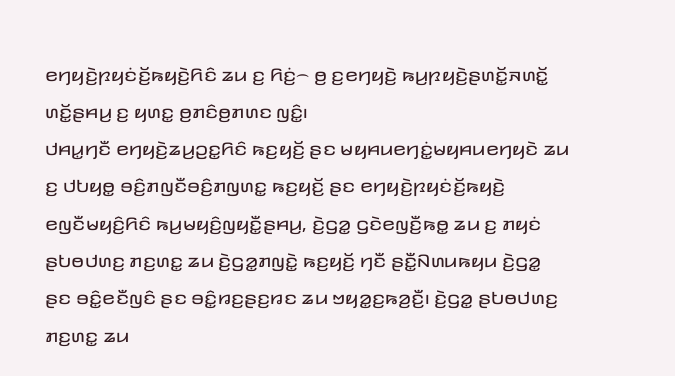ꤕꤚꤟꤢꤧ꤬ꤐꤟꤢꤦꤢꤩ꤬ꤒꤟꤢꤧ꤬ꤖꤢꤨ ꤘꤣ ꤢ꤬ ꤖꤢꤦ꤬꤮ ꤥ꤬ ꤢ꤬ꤕꤚꤟꤢꤧ꤬ ꤒꤣ꤬ꤐꤟꤢꤧ꤬ꤔꤛꤢꤩ꤭ꤏꤛꤢꤩ꤭ ꤛꤢꤩ꤭ꤔꤌꤣ꤬ ꤢ꤬ ꤟꤛꤢ꤭ ꤥ꤬ꤊꤢꤨꤥ꤬ꤊꤛꤢ ꤜꤢꤨ꤭꤯
ꤓꤌꤣ꤭ꤚꤢꤪ ꤕꤚꤟꤢꤧ꤬ꤘꤣ꤬ꤑꤢ꤭ꤖꤢꤨ ꤒꤢ꤬ꤟꤢꤩ꤬ ꤔꤢ ꤗꤟꤌꤣꤕꤚꤢꤦ꤭ꤗꤟꤌꤣꤕꤚꤟꤢꤧ ꤘꤣ ꤢ꤬ ꤓꤝꤟꤥ꤭ ꤋꤢꤨ꤬ꤊꤜꤢꤪꤋꤢꤨ꤬ꤊꤜꤛꤢ꤭ ꤒꤢ꤬ꤟꤢꤩ꤬ ꤔꤢ ꤕꤚꤟꤢꤧ꤬ꤐꤟꤢꤦꤢꤩ꤬ꤒꤟꤢꤧ꤬ ꤕꤜꤢꤪꤗꤟꤢꤨ꤬ꤖꤢꤨ ꤒꤣ꤬ꤗꤟꤢꤨ꤬ꤜꤟꤢꤪ꤭ꤔꤌꤣ꤬, ꤢꤧ꤬ꤞꤤ꤭ ꤞꤢꤧꤕꤜꤢꤪ꤬ꤒꤥ꤭ ꤘꤣ ꤢ꤬ ꤊꤟꤢꤦ ꤔꤝꤥꤓꤛꤢ꤬ ꤊꤢ꤬ꤛꤢ꤭ ꤘꤣ ꤢꤧ꤬ꤞꤤ꤭ꤊꤜꤢꤧ꤭ ꤒꤢ꤬ꤟꤢꤩ꤬ ꤚꤢꤪ ꤔꤢꤪ꤭ꤡꤛꤣꤒꤟꤣ ꤢꤧ꤬ꤞꤤ꤭ ꤔꤢ ꤋꤢꤨ꤭ꤕꤢꤪꤜꤢꤨ ꤔꤢ ꤋꤢꤨ꤭ꤙꤢ꤬ꤔꤢ꤬ꤙꤢ ꤘꤣ ꤠꤟꤤ꤭ꤢ꤬ꤒꤤ꤬ꤢꤪ꤬꤯ ꤢꤧ꤬ꤞꤤ꤭ ꤔꤝꤥꤓꤛꤢ꤬ ꤊꤢ꤬ꤛꤢ꤭ ꤘꤣ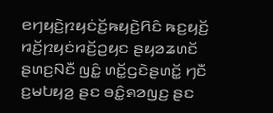ꤕꤚꤟꤢꤧ꤬ꤐꤟꤢꤦꤢꤩ꤬ꤒꤟꤢꤧ꤬ꤖꤢꤨ ꤒꤢ꤬ꤟꤢꤩ꤬ ꤙꤢꤩ꤬ꤐꤟꤢꤦꤙꤢꤩ꤬ꤑꤟꤢ ꤔꤟꤤꤘꤛꤢꤩ ꤔꤛꤢ꤬ꤡꤢꤪ ꤜꤢꤨ꤭ ꤛꤢꤩ꤭ꤞꤢꤧꤔꤛꤢꤩ꤭ ꤚꤢꤪ ꤢ꤬ꤗꤝꤟꤤ꤬ ꤔꤢ ꤋꤢꤨ꤭ꤎꤤꤜꤢ꤬ ꤔꤢ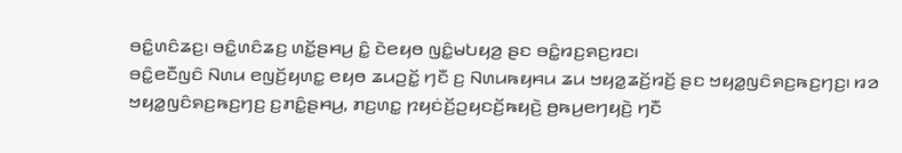ꤋꤢꤨ꤭ꤛꤢꤨꤘꤢ꤬꤯ ꤋꤢꤨ꤭ꤛꤢꤨꤘꤢ꤬ ꤛꤢꤩ꤭ꤔꤌꤣ꤬ ꤢꤨ꤭ ꤢꤧꤕꤟꤥ ꤜꤢꤨ꤭ꤗꤝꤟꤤ꤬ ꤔꤢ ꤋꤢꤨ꤭ꤙꤢ꤬ꤎꤢ꤬ꤙꤢ꤯
ꤋꤢꤨ꤭ꤕꤢꤪꤜꤢꤨ ꤡꤛꤣ ꤕꤜꤢꤩ꤬ꤟꤛꤢ꤭ ꤕꤟꤥ ꤘꤣꤑꤢꤩ꤭ ꤚꤢꤪ ꤢ꤬ ꤡꤛꤣꤒꤟꤌꤣ ꤘꤣ ꤠꤟꤤ꤭ꤘꤢꤩ꤬ꤙꤢꤩ꤬ ꤔꤢ ꤠꤟꤤ꤭ꤜꤢꤨꤎꤢ꤬ꤒꤢ꤬ꤚꤢ꤬꤯ ꤙꤤ ꤠꤟꤤ꤭ꤜꤢꤨꤎꤢ꤬ꤒꤢ꤬ꤚꤢ꤬ ꤢ꤬ꤊꤢꤨ꤭ꤔꤌꤣ꤬, ꤊꤢ꤬ꤛꤢ꤭ ꤐꤟꤢꤦꤢꤩ꤬ꤑꤟꤢꤢꤩ꤬ꤒꤟꤢꤧ꤬ ꤥ꤬ꤒꤣ꤬ꤕꤚꤟꤢꤧ꤬ ꤚꤢꤪ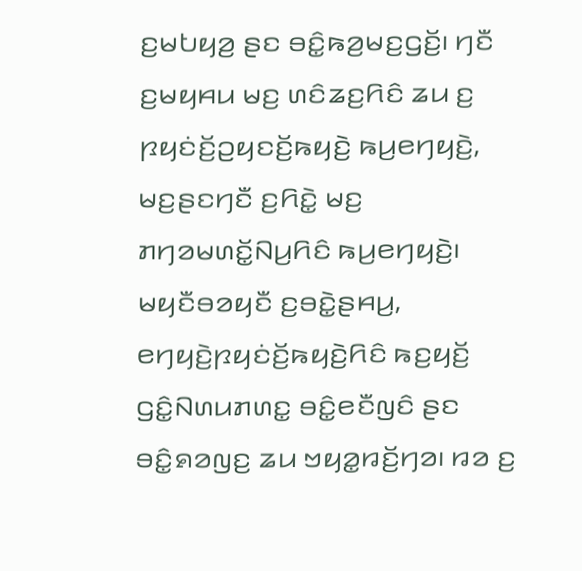ꤢ꤬ꤗꤝꤟꤤ꤬ ꤔꤢ ꤋꤢꤨ꤭ꤒꤤ꤬ꤗꤢ꤬ꤞꤢꤩ꤬꤯ ꤚꤢꤪ ꤢ꤬ꤗꤟꤌꤣ ꤗꤢ꤬ ꤛꤢꤨꤘꤢ꤬ꤖꤢꤨ ꤘꤣ ꤢ꤬ ꤐꤟꤢꤦꤢꤩ꤬ꤑꤟꤢꤢꤩ꤬ꤒꤟꤢꤧ꤬ ꤒꤣ꤬ꤕꤚꤟꤢꤧ꤬, ꤗꤢ꤬ꤔꤢꤚꤢꤪ ꤢ꤬ꤖꤢꤧ꤭ ꤗꤢ꤬ ꤊꤚꤤꤗꤛꤢꤩ꤭ꤡꤣ꤬ꤖꤢꤨ ꤒꤣ꤬ꤕꤚꤟꤢꤧ꤬꤯
ꤗꤟꤢꤪꤋꤤꤟꤢꤪ ꤢ꤬ꤋꤢꤧ꤭ꤔꤌꤣ꤬, ꤕꤚꤟꤢꤧ꤬ꤐꤟꤢꤦꤢꤩ꤬ꤒꤟꤢꤧ꤬ꤖꤢꤨ ꤒꤢ꤬ꤟꤢꤩ꤬ ꤞꤢꤨ꤭ꤡꤛꤣꤊꤛꤢ꤭ ꤋꤢꤨ꤭ꤕꤢꤪꤜꤢꤨ ꤔꤢ ꤋꤢꤨ꤭ꤎꤤꤜꤢ꤬ ꤘꤣ ꤠꤟꤤ꤭ꤙꤢꤩ꤬ꤚꤤ꤯ ꤙꤤ ꤢ꤬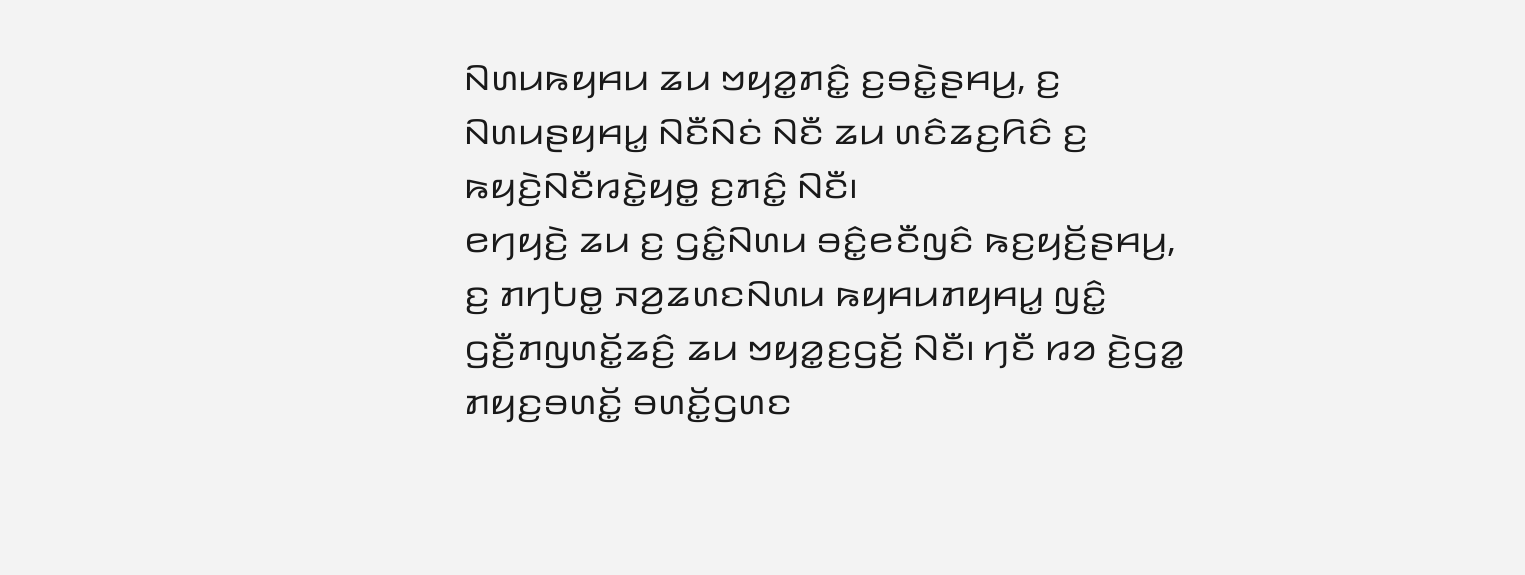ꤡꤛꤣꤒꤟꤌꤣ ꤘꤣ ꤠꤟꤤ꤭ꤊꤢꤨ꤭ ꤢ꤬ꤋꤢꤧ꤭ꤔꤌꤣ꤬, ꤢ꤬ ꤡꤛꤣꤔꤟꤌꤣ꤭ ꤡꤢꤪꤡꤢꤦ ꤡꤢꤪ ꤘꤣ ꤛꤢꤨꤘꤢ꤬ꤖꤢꤨ ꤢ꤬ ꤒꤟꤢꤧ꤬ꤡꤢꤪꤙꤢꤧ꤭ꤟꤥ꤭ ꤢ꤬ꤊꤢꤨ꤭ ꤡꤢꤪ꤯
ꤕꤚꤟꤢꤧ꤬ ꤘꤣ ꤢ꤬ ꤞꤢꤨ꤭ꤡꤛꤣ ꤋꤢꤨ꤭ꤕꤢꤪꤜꤢꤨ ꤒꤢ꤬ꤟꤢꤩ꤬ꤔꤌꤣ꤬, ꤢ꤬ ꤊꤚꤝꤥ꤭ ꤏꤤ꤬ꤘꤛꤢꤡꤛꤣ ꤒꤟꤌꤣꤊꤟꤌꤣ꤭ ꤜꤢꤨ꤭ ꤞꤢꤪ꤬ꤊꤜꤛꤢꤩ꤭ꤘꤢꤨ꤬ ꤘꤣ ꤠꤟꤤ꤭ꤢ꤬ꤞꤢꤩ꤬ ꤡꤢꤪ꤯ ꤚꤢꤪ ꤙꤤ ꤢꤧ꤬ꤞꤤ꤭ ꤊꤟꤢ꤬ꤋꤛꤢꤩ꤭ ꤋꤛꤢꤩ꤭ꤞꤛꤢ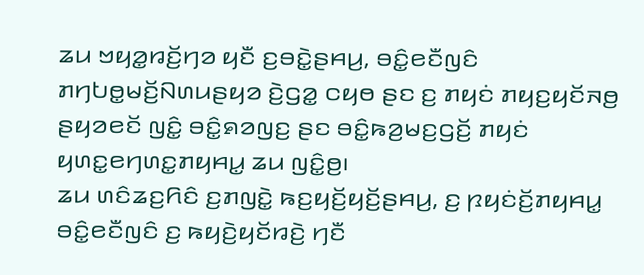ꤘꤣ ꤠꤟꤤ꤭ꤙꤢꤩ꤬ꤚꤤ ꤟꤢꤪ ꤢ꤬ꤋꤢꤧ꤭ꤔꤌꤣ꤬, ꤋꤢꤨ꤭ꤕꤢꤪꤜꤢꤨ ꤊꤚꤝꤥ꤭ꤗꤢꤩ꤬ꤡꤛꤣꤔꤟꤤ ꤢꤧ꤬ꤞꤤ꤭ ꤍꤟꤥ ꤔꤢ ꤢ꤬ ꤊꤟꤢꤦ ꤊꤟꤢ꤬ꤟꤢꤩꤏꤥ꤬ ꤔꤟꤤꤕꤢꤩ ꤜꤢꤨ꤭ ꤋꤢꤨ꤭ꤎꤤꤜꤢ꤬ ꤔꤢ ꤋꤢꤨ꤭ꤒꤤ꤬ꤗꤢ꤬ꤞꤢꤩ꤬ ꤊꤟꤢꤦ ꤟꤛꤢ꤭ꤕꤚꤛꤢ꤭ꤊꤟꤌꤣ꤭ ꤘꤣ ꤜꤢꤨ꤭ꤥ꤬꤯
ꤘꤣ ꤛꤢꤨꤘꤢ꤬ꤖꤢꤨ ꤢ꤬ꤊꤜꤢꤧ꤭ ꤒꤢ꤬ꤟꤢꤩ꤬ꤟꤢꤩ꤬ꤔꤌꤣ꤬, ꤢ꤬ ꤐꤟꤢꤦꤢꤩ꤬ꤊꤟꤌꤣ꤭ ꤋꤢꤨ꤭ꤕꤢꤪꤜꤢꤨ ꤢ꤬ ꤒꤟꤢꤧ꤬ꤟꤢꤩꤙꤢꤧ꤬ ꤚꤢꤪ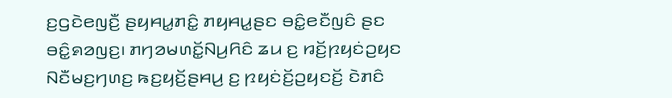ꤢ꤬ꤞꤢꤧꤕꤜꤢꤪ꤬ ꤔꤟꤌꤣ꤭ꤊꤢꤨ꤭ ꤊꤟꤌꤣ꤭ꤔꤢ ꤋꤢꤨ꤭ꤕꤢꤪꤜꤢꤨ ꤔꤢ ꤋꤢꤨ꤭ꤎꤤꤜꤢ꤬꤯ ꤊꤚꤤꤗꤛꤢꤩ꤭ꤡꤣ꤬ꤖꤢꤨ ꤘꤣ ꤢ꤬ ꤙꤢꤩ꤬ꤐꤟꤢꤦꤑꤟꤢ ꤡꤢꤪꤗꤢ꤬ꤚꤛꤢ꤬ ꤒꤢ꤬ꤟꤢꤩ꤬ꤔꤌꤣ꤬ ꤢ꤬ ꤐꤟꤢꤦꤢꤩ꤬ꤑꤟꤢꤢꤩ꤬ ꤢꤧꤊꤢꤨ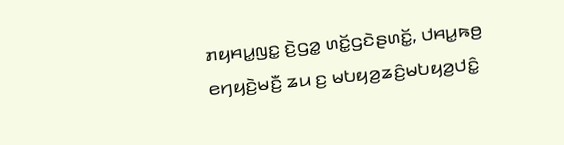ꤊꤟꤌꤣ꤭ꤜꤢ꤭ ꤢꤧ꤬ꤞꤤ꤭ ꤛꤢꤩ꤭ꤞꤢꤧꤔꤛꤢꤩ꤭, ꤓꤌꤣ꤭ꤒꤥ꤬ ꤕꤚꤟꤢꤧ꤬ꤗꤢꤪ꤬ ꤘꤣ ꤢ꤬ ꤗꤝꤟꤤ꤬ꤘꤢꤨ꤬ꤗꤝꤟꤤ꤬ꤓꤢꤨ꤭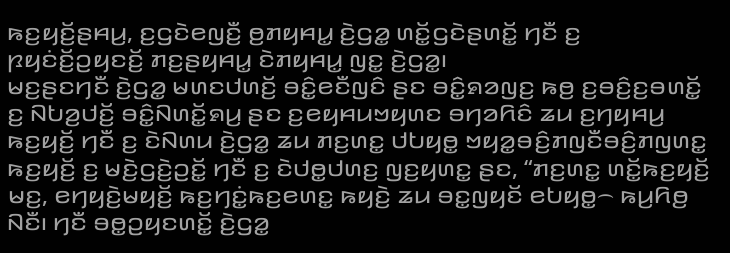ꤒꤢ꤬ꤟꤢꤩ꤬ꤔꤌꤣ꤬, ꤢ꤬ꤞꤢꤧꤕꤜꤢꤪ꤬ ꤥ꤬ꤊꤟꤌꤣ꤭ ꤢꤧ꤬ꤞꤤ꤭ ꤛꤢꤩ꤭ꤞꤢꤧꤔꤛꤢꤩ꤭ ꤚꤢꤪ ꤢ꤬ ꤐꤟꤢꤦꤢꤩ꤬ꤑꤟꤢꤢꤩ꤬ ꤊꤢ꤬ꤔꤟꤌꤣ꤭ ꤢꤧꤊꤟꤌꤣ꤭ ꤜꤢ꤭ ꤢꤧ꤬ꤞꤤ꤭꤯
ꤗꤢ꤬ꤔꤢꤚꤢꤪ ꤢꤧ꤬ꤞꤤ꤭ ꤗꤛꤢꤓꤛꤢꤩ꤬ ꤋꤢꤨ꤭ꤕꤢꤪꤜꤢꤨ ꤔꤢ ꤋꤢꤨ꤭ꤎꤤꤜꤢ꤬ ꤒꤥ꤬ ꤢ꤬ꤋꤢꤨ꤬ꤢ꤬ꤋꤛꤢꤩ꤭ ꤢ꤬ ꤡꤝꤤ꤬ꤓꤢꤩ꤬ ꤋꤢꤨ꤭ꤡꤛꤢꤩ꤭ꤎꤣ꤬ ꤔꤢ ꤢ꤬ꤕꤟꤌꤣꤠꤟꤛꤢ ꤋꤚꤤꤖꤢꤨ ꤘꤣ ꤢ꤬ꤚꤟꤌꤣ꤬ ꤒꤢ꤬ꤟꤢꤩ꤬ ꤚꤢꤪ ꤢ꤬ ꤢꤧꤡꤛꤣ ꤢꤧ꤬ꤞꤤ꤭ ꤘꤣ ꤊꤢ꤬ꤛꤢ꤭ ꤓꤝꤟꤥ꤭ ꤠꤟꤤ꤭ꤋꤢꤨ꤬ꤊꤜꤢꤪꤋꤢꤨ꤬ꤊꤜꤛꤢ꤭ ꤒꤢ꤬ꤟꤢꤩ꤬ ꤢ꤬ ꤗꤢꤧ꤬ꤞꤢꤧ꤬ꤑꤢꤩ꤭ ꤚꤢꤪ ꤢ꤬ ꤢꤧꤓꤥ꤭ꤓꤛꤢ꤬ ꤜꤢ꤬ꤟꤛꤢ꤭ ꤔꤢ, “ꤊꤢ꤬ꤛꤢ꤭ ꤛꤢꤩ꤭ꤒꤢ꤬ꤟꤢꤩ꤬ ꤗꤢ꤬, ꤕꤚꤟꤢꤧ꤬ꤗꤟꤢꤩ꤬ ꤒꤢ꤬ꤚꤢꤦ꤭ꤒꤢ꤬ꤕꤛꤢ꤭ ꤒꤟꤢꤧ꤬ ꤘꤣ ꤋꤢ꤭ꤜꤟꤢꤩ ꤕꤝꤟꤥ꤭꤮ ꤒꤣ꤬ꤖꤥ꤬ ꤡꤢꤪ꤯ ꤚꤢꤪ ꤋꤥ꤭ꤑꤟꤢꤛꤢꤩ꤭ ꤢꤧ꤬ꤞꤤ꤭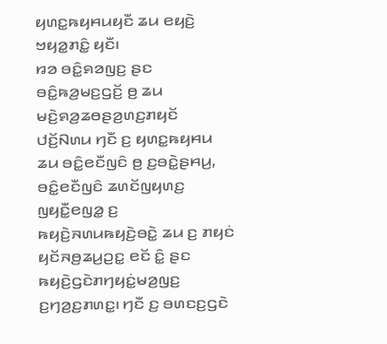ꤟꤛꤢ꤭ꤒꤟꤌꤣꤟꤢꤪ ꤘꤣ ꤕꤟꤢꤧ꤬ ꤠꤟꤤ꤭ꤊꤢꤨ꤭ ꤟꤢꤪ꤯
ꤙꤤ ꤋꤢꤨ꤭ꤎꤤꤜꤢ꤬ ꤔꤢ ꤋꤢꤨ꤭ꤒꤤ꤬ꤗꤢ꤬ꤞꤢꤩ꤬ ꤥ꤬ ꤘꤣ ꤗꤢꤧ꤬ꤎꤤ꤬ꤘꤥꤔꤤ꤬ꤛꤢ꤬ꤊꤟꤢꤩ ꤓꤢꤩ꤬ꤡꤛꤣ ꤚꤢꤪ ꤢ꤬ ꤟꤛꤢ꤭ꤒꤟꤌꤣ ꤘꤣ ꤋꤢꤨ꤭ꤕꤢꤪꤜꤢꤨ ꤥ꤬ ꤢ꤬ꤋꤢꤧ꤭ꤔꤌꤣ꤬, ꤋꤢꤨ꤭ꤕꤢꤪꤜꤢꤨ ꤘꤛꤢꤩꤜꤟꤛꤢ꤬ ꤜꤟꤢꤪ꤭ꤕꤜꤤ꤭ ꤢ꤬ ꤒꤟꤢꤧ꤬ꤏꤛꤣꤒꤟꤢꤧ꤬ꤋꤢꤧ꤭ ꤘꤣ ꤢ꤬ ꤊꤟꤢꤦ ꤟꤢꤩꤏꤥ꤬ꤘꤣ꤬ꤑꤢ꤭ ꤕꤢꤩ ꤢꤨ꤭ ꤔꤢ ꤒꤟꤢꤧ꤬ꤞꤢꤧꤊꤚꤟꤢꤦ꤭ꤗꤤ꤬ꤜꤢ꤬ ꤢ꤬ꤚꤤ꤬ꤢ꤬ꤊꤛꤢ꤭꤯ ꤚꤢꤪ ꤢ꤬ ꤋꤛꤢꤢ꤬ꤞꤢꤧ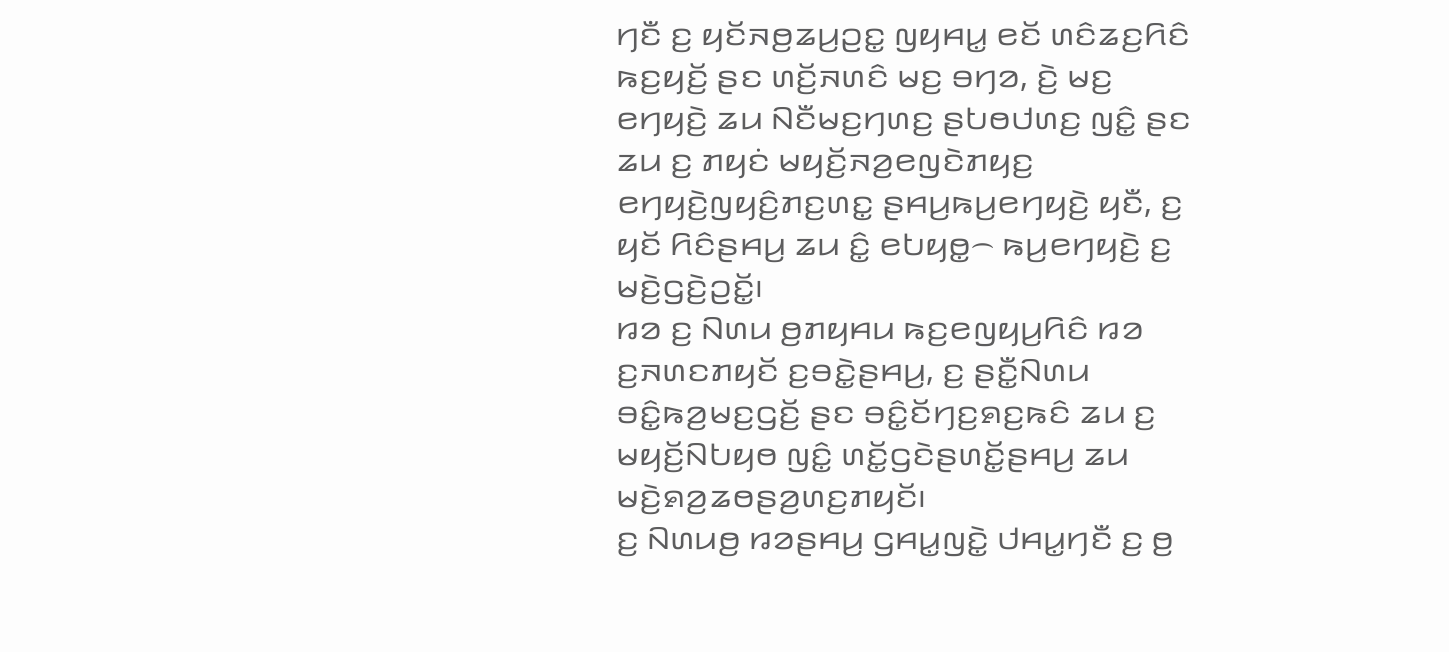ꤚꤢꤪ ꤢ꤬ ꤟꤢꤩꤏꤥ꤬ꤘꤣ꤬ꤑꤢ꤭ ꤜꤟꤌꤣ꤭ ꤕꤢꤩ ꤛꤢꤨꤘꤢ꤬ꤖꤢꤨ ꤒꤢ꤬ꤟꤢꤩ꤬ ꤔꤢ ꤛꤢꤩ꤬ꤏꤛꤢꤨ ꤗꤢ꤬ ꤋꤚꤤ, ꤢꤧ꤬ ꤗꤢ꤬ ꤕꤚꤟꤢꤧ꤬ ꤘꤣ ꤡꤢꤪꤗꤢ꤬ꤚꤛꤢ꤬ ꤔꤝꤥꤓꤛꤢ꤬ ꤜꤢꤨ꤭ ꤔꤢ ꤘꤣ ꤢ꤬ ꤊꤟꤢꤦ ꤗꤟꤢꤩ꤬ꤏꤤ꤬ꤕꤜꤢꤧꤊꤟꤢ꤬ ꤕꤚꤟꤢꤧ꤬ꤜꤟꤢꤨ꤬ꤊꤢ꤬ꤛꤢ꤭ ꤔꤌꤣ꤬ꤒꤣ꤬ꤕꤚꤟꤢꤧ꤬ ꤟꤢꤪ, ꤢ꤬ ꤟꤢꤩ ꤖꤢꤨꤔꤌꤣ꤬ ꤘꤣ ꤢꤨ꤭ ꤕꤝꤟꤥ꤭꤮ ꤒꤣ꤬ꤕꤚꤟꤢꤧ꤬ ꤢ꤬ ꤗꤢꤧ꤬ꤞꤢꤧ꤬ꤑꤢꤩ꤭꤯
ꤙꤤ ꤢ꤬ ꤡꤛꤣ ꤥ꤬ꤊꤟꤌꤣ ꤒꤢ꤬ꤕꤜꤟꤣ꤬ꤖꤢꤨ ꤙꤤ ꤢ꤬ꤏꤛꤢꤊꤟꤢꤩ ꤢ꤬ꤋꤢꤧ꤭ꤔꤌꤣ꤬, ꤢ꤬ ꤔꤢꤪ꤭ꤡꤛꤣ ꤋꤢꤨ꤭ꤒꤤ꤬ꤗꤢ꤬ꤞꤢꤩ꤬ ꤔꤢ ꤋꤢꤨ꤭ꤢꤩꤚꤢ꤬ꤎꤢ꤬ꤒꤢꤨ ꤘꤣ ꤢ꤬ ꤗꤟꤢꤩ꤬ꤡꤝꤟꤥ ꤜꤢꤨ꤭ ꤛꤢꤩ꤭ꤞꤢꤧꤔꤛꤢꤩ꤭ꤔꤌꤣ꤬ ꤘꤣ ꤗꤢꤧ꤬ꤎꤤ꤬ꤘꤥꤔꤤ꤬ꤛꤢ꤬ꤊꤟꤢꤩ꤯
ꤢ꤬ ꤡꤛꤣꤥ꤬ ꤙꤤꤔꤌꤣ꤬ ꤞꤌꤣ꤭ꤜꤢꤧ꤭ ꤓꤌꤣ꤭ꤚꤢꤪ ꤢ꤬ ꤥ꤬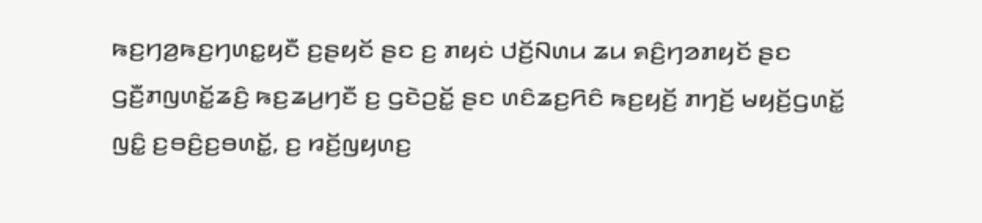ꤒꤢ꤬ꤚꤤ꤬ꤒꤢ꤬ꤚꤛꤢ꤭ꤟꤢꤪ ꤢ꤬ꤔꤟꤢꤩ ꤔꤢ ꤢ꤬ ꤊꤟꤢꤦ ꤓꤢꤩ꤬ꤡꤛꤣ ꤘꤣ ꤎꤢꤨ꤬ꤚꤤꤊꤟꤢꤩ ꤔꤢ ꤞꤢꤪ꤬ꤊꤜꤛꤢꤩ꤭ꤘꤢꤨ꤬ ꤒꤢ꤬ꤘꤣ꤬ꤚꤢꤪ ꤢ꤬ ꤞꤢꤧꤑꤢꤩ꤭ ꤔꤢ ꤛꤢꤨꤘꤢ꤬ꤖꤢꤨ ꤒꤢ꤬ꤟꤢꤩ꤬ ꤊꤚꤢꤩ꤬ ꤗꤟꤢꤩ꤬ꤞꤛꤢꤩ꤭ ꤜꤢꤨ꤭ ꤢ꤬ꤋꤢꤨ꤬ꤢ꤬ꤋꤛꤢꤩ꤭, ꤢ꤬ ꤙꤢꤩ꤬ꤜꤟꤛꤢ꤬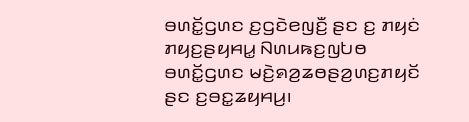ꤋꤛꤢꤩ꤭ꤞꤛꤢ ꤢ꤬ꤞꤢꤧꤕꤜꤢꤪ꤬ ꤔꤢ ꤢ꤬ ꤊꤟꤢꤦ ꤊꤟꤢ꤬ꤔꤟꤌꤣ꤭ ꤡꤛꤣꤒꤢ꤬ꤜꤝꤥ ꤋꤛꤢꤩ꤭ꤞꤛꤢ ꤗꤢꤧ꤬ꤎꤤ꤬ꤘꤥꤔꤤ꤬ꤛꤢ꤬ꤊꤟꤢꤩ ꤔꤢ ꤢ꤬ꤋꤢ꤭ꤘꤟꤌꤣ꤬꤯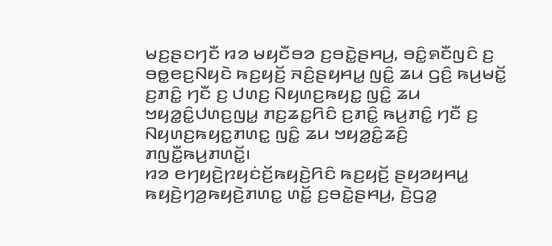ꤗꤢ꤬ꤔꤢꤚꤢꤪ ꤙꤤ ꤗꤟꤢꤪꤋꤤ ꤢ꤬ꤋꤢꤧ꤭ꤔꤌꤣ꤬, ꤋꤢꤨ꤭ꤎꤢꤪꤜꤢꤨ ꤢ꤬ ꤋꤥ꤭ꤕꤢ꤬ꤡꤟꤢꤧ ꤒꤢ꤬ꤟꤢꤩ꤬ ꤏꤢꤨ꤬ꤔꤟꤌꤣ꤭ ꤜꤢꤨ꤭ ꤘꤣ ꤞꤢꤨ꤬ ꤒꤣ꤬ꤗꤢꤩ꤭ ꤢ꤬ꤊꤢꤨ꤭ ꤚꤢꤪ ꤢ꤬ ꤓꤛꤢ꤬ ꤡꤟꤛꤢ꤬ꤒꤟꤢ꤭ ꤜꤢꤨ꤭ ꤘꤣ ꤠꤟꤤ꤭ꤢꤨ꤭ꤓꤛꤢ꤬ꤜꤣ꤭ ꤊꤢ꤬ꤘꤢ꤭ꤖꤢꤨ ꤢ꤬ꤊꤢꤨ꤭ ꤒꤣ꤬ꤊꤢꤨ꤭ ꤚꤢꤪ ꤢ꤬ ꤡꤟꤛꤢ꤬ꤒꤟꤢ꤭ꤊꤛꤢ꤭ ꤜꤢꤨ꤭ ꤘꤣ ꤠꤟꤤ꤭ꤢꤨ꤭ꤘꤢꤨ꤬ ꤊꤜꤢꤪ꤭ꤒꤣ꤬ꤊꤛꤢꤩ꤭꤯
ꤙꤤ ꤕꤚꤟꤢꤧ꤬ꤐꤟꤢꤦꤢꤩ꤬ꤒꤟꤢꤧ꤬ꤖꤢꤨ ꤒꤢ꤬ꤟꤢꤩ꤬ ꤔꤟꤤꤟꤌꤣ꤭ ꤒꤟꤢꤧ꤬ꤚꤤ꤬ꤒꤟꤢꤧ꤬ꤊꤛꤢ꤭ ꤛꤢꤩ꤭ ꤢ꤬ꤋꤢꤧ꤭ꤔꤌꤣ꤬, ꤢꤧ꤬ꤞꤤ꤭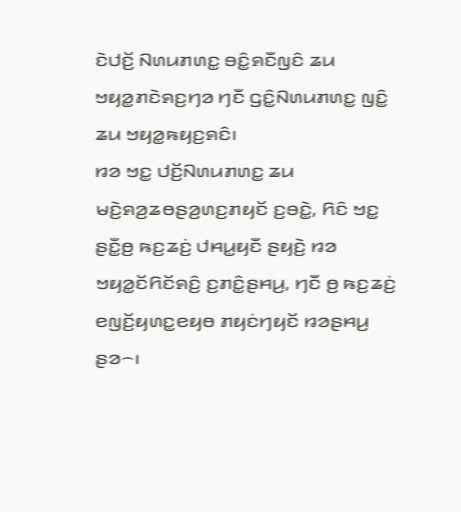ꤢꤧꤓꤢꤩ꤬ ꤡꤛꤣꤊꤛꤢ꤭ ꤋꤢꤨ꤭ꤎꤢꤪꤜꤢꤨ ꤘꤣ ꤠꤟꤤ꤭ꤊꤢꤧꤎꤢ꤬ꤚꤤ ꤚꤢꤪ ꤞꤢꤨ꤭ꤡꤛꤣꤊꤛꤢ꤭ ꤜꤢꤨ꤭ ꤘꤣ ꤠꤟꤤ꤭ꤒꤟꤢ꤬ꤎꤢꤨ꤯
ꤙꤤ ꤠꤢ꤭ ꤓꤢꤩ꤬ꤡꤛꤣꤊꤛꤢ꤭ ꤘꤣ ꤗꤢꤧ꤬ꤎꤤ꤬ꤘꤥꤔꤤ꤬ꤛꤢ꤬ꤊꤟꤢꤩ ꤢ꤬ꤋꤢꤧ꤭, ꤖꤢꤨ ꤠꤢ꤭ ꤔꤢꤪ꤭ꤥ꤬ ꤒꤢ꤬ꤘꤢꤦ꤬ ꤓꤌꤣ꤭ꤟꤢꤪ ꤔꤟꤢꤧ꤬ ꤙꤤ ꤠꤟꤤ꤭ꤢꤩꤖꤢꤩꤎꤢꤨ꤬ ꤢ꤬ꤊꤢꤨ꤭ꤔꤌꤣ꤬, ꤚꤢꤪ ꤥ꤬ ꤒꤢ꤬ꤘꤢꤦ꤬ ꤕꤜꤢꤩ꤬ꤟꤛꤢ꤭ꤕꤟꤥ ꤊꤟꤢꤦꤚꤟꤢꤩ ꤙꤤꤔꤌꤣ꤬ ꤔꤤ꤮꤯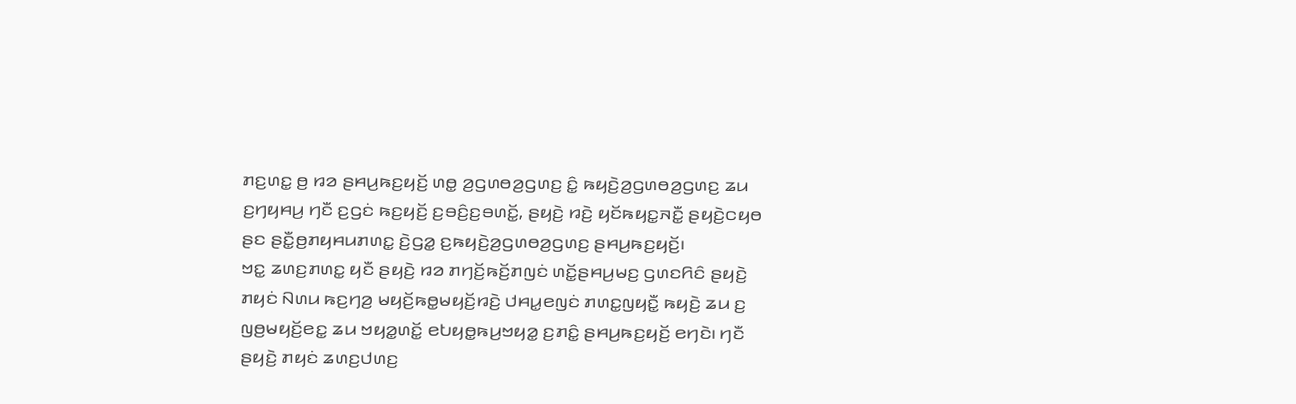ꤊꤢ꤬ꤛꤢ꤭ ꤥ꤬ ꤙꤤ ꤔꤌꤣ꤬ꤒꤢ꤬ꤟꤢꤩ꤬ ꤛꤥ꤭ ꤤ꤬ꤞꤛꤥꤤ꤬ꤞꤛꤢ꤬ ꤢꤨ꤭ ꤒꤟꤢꤧ꤬ꤤ꤬ꤞꤛꤥꤤ꤬ꤞꤛꤢ꤬ ꤘꤣ ꤢ꤬ꤚꤟꤌꤣ꤬ ꤚꤢꤪ ꤢ꤬ꤞꤢꤦ ꤒꤢ꤬ꤟꤢꤩ꤬ ꤢ꤬ꤋꤢꤨ꤬ꤢ꤬ꤋꤛꤢꤩ꤭, ꤔꤟꤢꤧ꤬ ꤙꤢꤧ꤬ ꤟꤢꤩꤒꤟꤢ꤭ꤏꤢꤪ꤭ ꤔꤟꤢꤧ꤬ꤍꤟꤥ ꤔꤢ ꤔꤢꤪ꤭ꤥ꤬ꤊꤟꤌꤣꤊꤛꤢ꤭ ꤢꤧ꤬ꤞꤤ꤭ ꤢ꤬ꤒꤟꤢꤧ꤬ꤤ꤬ꤞꤛꤥꤤ꤬ꤞꤛꤢ꤬ ꤔꤌꤣ꤬ꤒꤢ꤬ꤟꤢꤩ꤬꤯
ꤠꤢ꤭ ꤘꤛꤢ꤬ꤊꤛꤢ꤭ ꤟꤢꤪ ꤔꤟꤢꤧ꤬ ꤙꤤ ꤊꤚꤢꤩ꤬ꤒꤢꤩ꤬ꤊꤜꤢꤦ ꤛꤢꤩ꤭ꤔꤌꤣ꤬ꤗꤢ꤬ ꤞꤛꤢꤖꤢꤨ ꤔꤟꤢꤧ꤬ ꤊꤟꤢꤦ ꤡꤛꤣ ꤒꤢ꤬ꤚꤤ꤬ ꤗꤟꤢꤩ꤬ꤒꤥ꤭ꤗꤟꤢꤩ꤬ꤙꤢꤧ꤬ ꤓꤌꤣ꤭ꤕꤜꤢꤦ ꤊꤛꤢ꤭ꤜꤟꤢꤪ꤭ ꤒꤟꤢꤧ꤬ ꤘꤣ ꤢ꤬ ꤜꤥ꤬ꤗꤟꤢꤩ꤬ꤕꤢ꤭ ꤘꤣ ꤠꤟꤤ꤭ꤛꤢꤩ꤭ ꤕꤝꤟꤥ꤭ꤒꤣ꤬ꤠꤟꤤ꤭ ꤢ꤬ꤊꤢꤨ꤭ ꤔꤌꤣ꤬ꤒꤢ꤬ꤟꤢꤩ꤬ ꤕꤚꤢꤧ꤯ ꤚꤢꤪ ꤔꤟꤢꤧ꤬ ꤊꤟꤢꤦ ꤘꤛꤢ꤬ꤓꤛꤢ꤬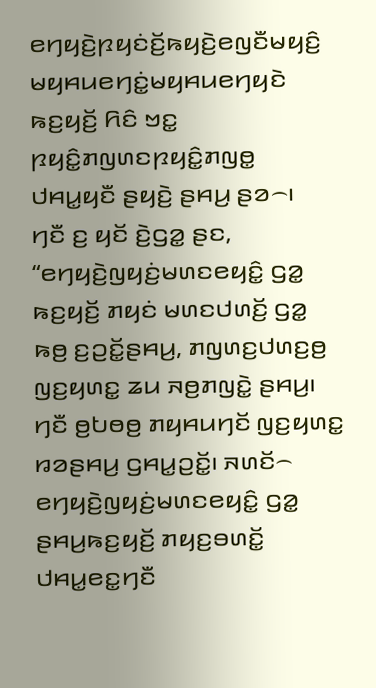ꤕꤚꤟꤢꤧ꤬ꤐꤟꤢꤦꤢꤩ꤬ꤒꤟꤢꤧ꤬ꤕꤜꤢꤪꤗꤟꤢꤨ꤬ ꤗꤟꤌꤣꤕꤚꤢꤦ꤭ꤗꤟꤌꤣꤕꤚꤟꤢꤧ ꤒꤢ꤬ꤟꤢꤩ꤬ ꤖꤢꤨ ꤠꤢ꤭ ꤐꤟꤢꤨ꤭ꤊꤜꤛꤢꤐꤟꤢꤨ꤭ꤊꤜꤥ꤭ ꤓꤌꤣ꤭ꤟꤢꤪ ꤔꤟꤢꤧ꤬ ꤔꤌꤣ꤬ ꤔꤤ꤮꤯
ꤚꤢꤪ ꤢ꤬ ꤟꤢꤩ ꤢꤧ꤬ꤞꤤ꤭ ꤔꤢ, “ꤕꤚꤟꤢꤧ꤬ꤜꤟꤢꤦ꤬ꤗꤛꤢꤕꤟꤢꤨ꤭ ꤞꤤ꤭ ꤒꤢ꤬ꤟꤢꤩ꤬ ꤊꤟꤢꤦ ꤗꤛꤢꤓꤛꤢꤩ꤬ ꤞꤤ꤭ ꤒꤥ꤬ ꤢ꤬ꤑꤢꤩ꤭ꤔꤌꤣ꤬, ꤊꤜꤛꤢ꤬ꤓꤛꤢ꤬ꤥ꤬ ꤜꤢ꤬ꤟꤛꤢ꤭ ꤘꤣ ꤏꤥ꤬ꤊꤜꤢꤧ꤭ ꤔꤌꤣ꤬꤯ ꤚꤢꤪ ꤥ꤬ꤝꤥꤥ꤬ ꤊꤟꤌꤣꤚꤢꤩ ꤜꤢ꤬ꤟꤛꤢ꤭ ꤙꤤꤔꤌꤣ꤬ ꤞꤌꤣ꤭ꤑꤢꤩ꤭꤯ ꤏꤛꤢꤩ꤮ ꤕꤚꤟꤢꤧ꤬ꤜꤟꤢꤦ꤬ꤗꤛꤢꤕꤟꤢꤨ꤭ ꤞꤤ꤭ ꤔꤌꤣ꤬ꤒꤢ꤬ꤟꤢꤩ꤬ ꤊꤟꤢ꤬ꤋꤛꤢꤩ꤭ ꤓꤌꤣ꤭ꤕꤢ꤭ꤚꤢꤪ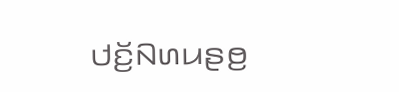ꤓꤢꤩ꤬ꤡꤛꤣꤔꤥ꤬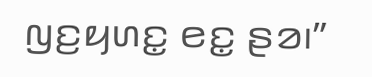ꤜꤢ꤬ꤟꤛꤢ꤭ ꤕꤢ꤭ ꤔꤤ꤯”